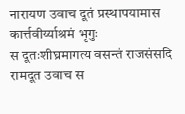नारायण उवाच दूतं प्रस्थापयामास कार्त्तवीर्य्याश्रमं भृगुः
स दूतःशीघ्रमागत्य वसन्तं राजसंसदि
रामदूत उवाच स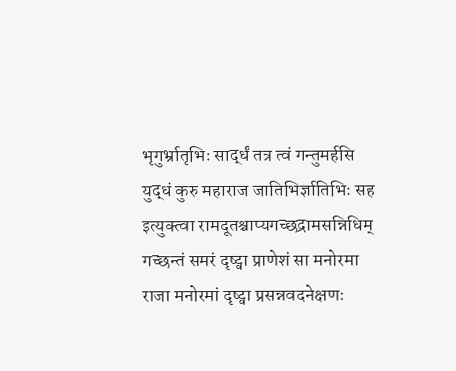भृगुर्भ्रातृभिः सार्द्धं तत्र त्वं गन्तुमर्हसि
युद्धं कुरु महाराज जातिभिर्ज्ञातिभिः सह
इत्युक्त्वा रामदूतश्चाप्यगच्छद्रामसन्निधिम्
गच्छन्तं समरं दृष्ट्वा प्राणेशं सा मनोरमा
राजा मनोरमां दृष्ट्वा प्रसन्नवदनेक्षणः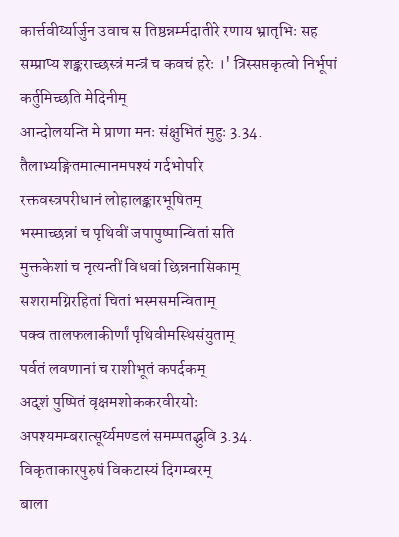कार्त्तवीर्य्यार्जुन उवाच स तिष्ठन्नर्म्मदातीरे रणाय भ्रातृभिः सह
सम्प्राप्य शङ्कराच्छस्त्रं मन्त्रं च कवचं हरेः ।' त्रिस्सप्तकृत्वो निर्भूपां कर्तुमिच्छति मेदिनीम्
आन्दोलयन्ति मे प्राणा मनः संक्षुभितं मुहुः 3.34.
तैलाभ्यङ्गितमात्मानमपश्यं गर्दभोपरि
रक्तवस्त्रपरीधानं लोहालङ्कारभूषितम्
भस्माच्छन्नां च पृथिवीं जपापुष्पान्वितां सति
मुक्तकेशां च नृत्यन्तीं विधवां छिन्ननासिकाम्
सशरामग्निरहितां चितां भस्मसमन्विताम्
पक्व तालफलाकीर्णां पृथिवीमस्थिसंयुताम्
पर्वतं लवणानां च राशीभूतं कपर्दकम्
अदृशं पुष्पितं वृक्षमशोककरवीरयोः
अपश्यमम्बरात्सूर्य्यमण्डलं समम्पतद्भुवि 3.34.
विकृताकारपुरुषं विकटास्यं दिगम्बरम्
बाला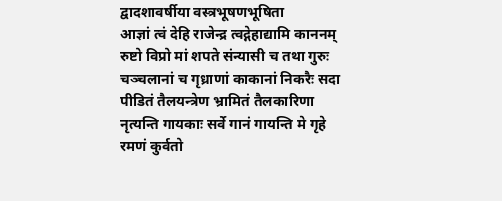द्वादशावर्षीया वस्त्रभूषणभूषिता
आज्ञां त्वं देहि राजेन्द्र त्वद्गेहाद्यामि काननम्
रुष्टो विप्रो मां शपते संन्यासी च तथा गुरुः
चञ्चलानां च गृध्राणां काकानां निकरैः सदा
पीडितं तैलयन्त्रेण भ्रामितं तैलकारिणा
नृत्यन्ति गायकाः सर्वे गानं गायन्ति मे गृहे
रमणं कुर्वतो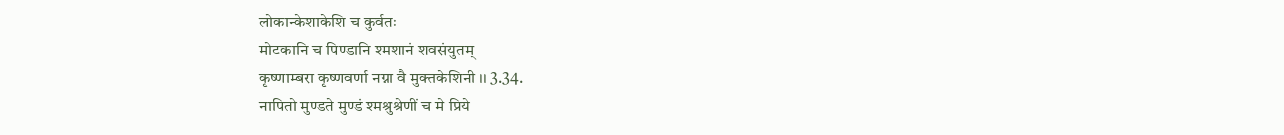लोकान्केशाकेशि च कुर्वतः
मोटकानि च पिण्डानि श्मशानं शवसंयुतम्
कृष्णाम्बरा कृष्णवर्णा नग्ना वै मुक्तकेशिनी ।। 3.34.
नापितो मुण्डते मुण्डं श्मश्रुश्रेणीं च मे प्रिये